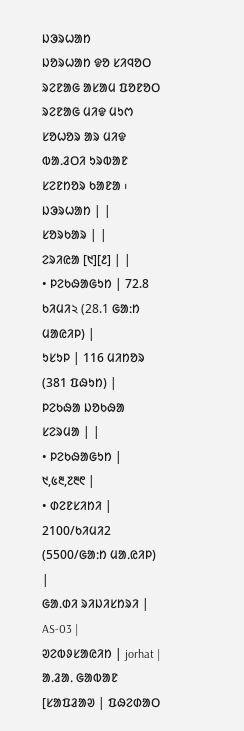ᱡᱳᱨᱦᱟᱴ
ᱡᱚᱨᱦᱟᱴ ᱫᱚ ᱥᱤᱧᱚᱛ ᱨᱮᱱᱟᱜ ᱟᱥᱟᱢ ᱯᱚᱱᱚᱛ ᱨᱮᱱᱟᱜ ᱢᱤᱫ ᱢᱩᱬ ᱥᱚᱦᱚᱨ ᱟᱨ ᱢᱤᱫ ᱵᱟᱹᱲᱛᱤ ᱩᱨᱵᱟᱱ ᱥᱮᱱᱴᱚᱨ ᱠᱟᱱᱟ ᱾
ᱡᱳᱨᱦᱟᱴ | |
ᱥᱚᱨᱠᱟᱨ | |
ᱮᱨᱤᱭᱟ [᱑][᱒] | |
• ᱞᱮᱠᱷᱟᱜᱩᱴ | 72.8 ᱠᱤᱢᱤ২ (28.1 ᱜᱟᱺᱴ ᱢᱟᱭᱤᱞ) |
ᱩᱥᱩᱞ | 116 ᱢᱤᱴᱚᱨ (381 ᱯᱷᱩᱴ) |
ᱞᱮᱠᱷᱟ ᱡᱚᱠᱷᱟ ᱥᱮᱨᱢᱟ | |
• ᱞᱮᱠᱷᱟᱜᱩᱴ | ᱑,᱕᱓,᱗᱓᱖ |
• ᱰᱮᱱᱥᱤᱴᱤ | 2100/ᱠᱤᱢᱤ2 (5500/ᱜᱟᱺᱴ ᱢᱟᱹᱭᱤᱞ) |
ᱜᱟᱹᱰᱤ ᱨᱤᱡᱤᱥᱴᱨᱤ | AS-03 |
ᱣᱮᱵᱽᱥᱟᱭᱤᱴ | jorhat |
ᱟᱹᱲᱟᱹ ᱜᱟᱵᱟᱱ
[ᱥᱟᱯᱲᱟᱣ | ᱯᱷᱮᱰᱟᱛ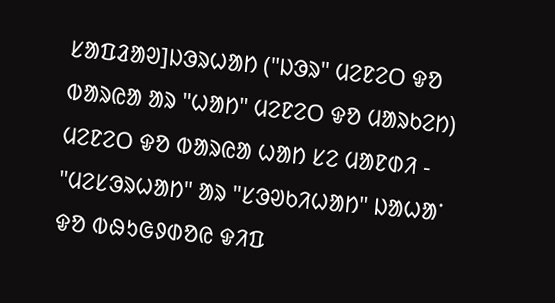ᱥᱟᱯᱲᱟᱣ]ᱡᱳᱨᱦᱟᱴ ("ᱡᱳᱨ" ᱢᱮᱱᱮᱛ ᱫᱚ ᱵᱟᱨᱭᱟ ᱟᱨ "ᱦᱟᱴ" ᱢᱮᱱᱮᱛ ᱫᱚ ᱢᱟᱨᱠᱮᱴ) ᱢᱮᱱᱮᱛ ᱫᱚ ᱵᱟᱨᱭᱟ ᱦᱟᱴ ᱥᱮ ᱢᱟᱱᱰᱤ - "ᱢᱮᱥᱳᱨᱦᱟᱴ" ᱟᱨ "ᱥᱳᱣᱠᱤᱦᱟᱴ" ᱡᱟᱦᱟᱸ ᱫᱚ ᱵᱷᱩᱜᱽᱰᱚᱭ ᱫᱤᱯ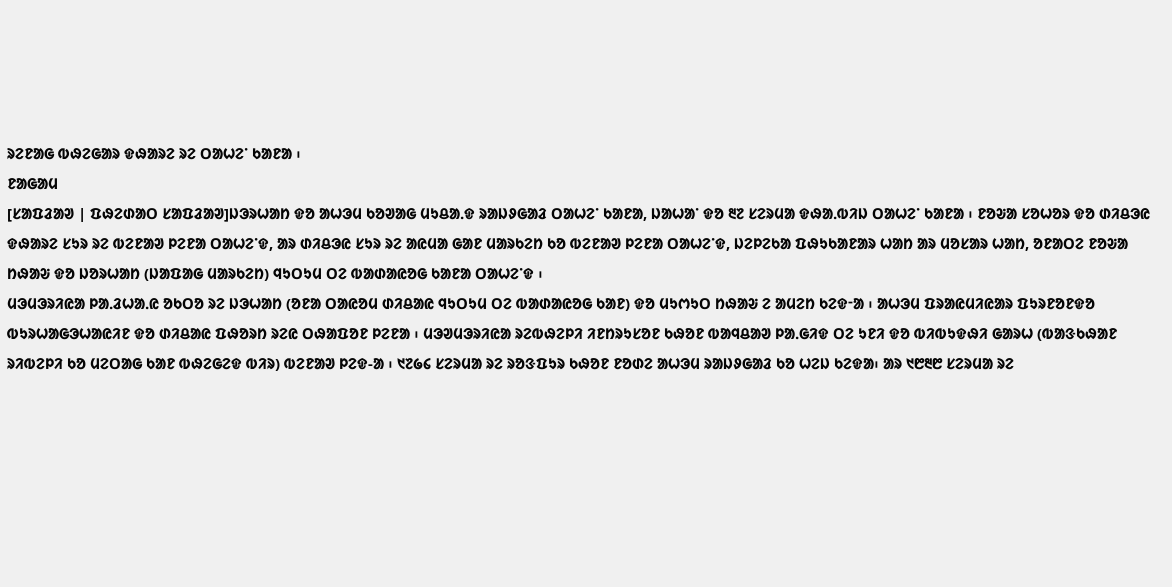ᱨᱮᱱᱟᱜ ᱵᱷᱮᱜᱟᱨ ᱫᱷᱟᱨᱮ ᱨᱮ ᱛᱟᱦᱮᱸ ᱠᱟᱱᱟ ᱾
ᱱᱟᱜᱟᱢ
[ᱥᱟᱯᱲᱟᱣ | ᱯᱷᱮᱰᱟᱛ ᱥᱟᱯᱲᱟᱣ]ᱡᱳᱨᱦᱟᱴ ᱫᱚ ᱟᱦᱳᱢ ᱠᱚᱣᱟᱜ ᱢᱩᱪᱟᱹᱫ ᱨᱟᱡᱽᱜᱟᱲ ᱛᱟᱦᱮᱸ ᱠᱟᱱᱟ, ᱡᱟᱦᱟᱸ ᱫᱚ ᱓᱗ ᱥᱮᱨᱢᱟ ᱫᱷᱟᱹᱵᱤᱡ ᱛᱟᱦᱮᱸ ᱠᱟᱱᱟ ᱾ ᱱᱚᱶᱟ ᱥᱚᱦᱚᱨ ᱫᱚ ᱰᱤᱪᱳᱭ ᱫᱷᱟᱨᱮ ᱥᱩᱨ ᱨᱮ ᱵᱮᱱᱟᱣ ᱞᱮᱱᱟ ᱛᱟᱦᱮᱸᱫ, ᱟᱨ ᱰᱤᱪᱳᱭ ᱥᱩᱨ ᱨᱮ ᱟᱭᱢᱟ ᱜᱟᱱ ᱢᱟᱨᱠᱮᱴ ᱠᱚ ᱵᱮᱱᱟᱣ ᱞᱮᱱᱟ ᱛᱟᱦᱮᱸᱫ, ᱡᱮᱞᱮᱠᱟ ᱯᱷᱩᱠᱟᱱᱟᱨ ᱦᱟᱴ ᱟᱨ ᱢᱚᱥᱟᱨ ᱦᱟᱴ, ᱚᱱᱟᱛᱮ ᱱᱚᱶᱟ ᱴᱷᱟᱶ ᱫᱚ ᱡᱚᱨᱦᱟᱴ (ᱡᱟᱯᱟᱜ ᱢᱟᱨᱠᱮᱴ) ᱧᱩᱛᱩᱢ ᱛᱮ ᱵᱟᱰᱟᱭᱚᱜ ᱠᱟᱱᱟ ᱛᱟᱦᱮᱸᱫ ᱾
ᱢᱳᱢᱳᱨᱤᱭᱟ ᱞᱟᱹᱲᱦᱟᱹᱭ ᱚᱠᱛᱚ ᱨᱮ ᱡᱳᱦᱟᱴ (ᱚᱱᱟ ᱛᱟᱭᱚᱢ ᱰᱤᱪᱟᱭ ᱧᱩᱛᱩᱢ ᱛᱮ ᱵᱟᱰᱟᱭᱚᱜ ᱠᱟᱱ) ᱫᱚ ᱢᱩᱬᱩᱛ ᱴᱷᱟᱶ ᱮ ᱟᱢᱮᱴ ᱠᱮᱫᱼᱟ ᱾ ᱟᱦᱳᱢ ᱯᱨᱟᱭᱢᱤᱭᱟᱨ ᱯᱩᱨᱱᱚᱱᱫᱚ ᱵᱩᱨᱦᱟᱜᱳᱦᱟᱭᱤᱱ ᱫᱚ ᱰᱤᱪᱟᱭ ᱯᱷᱚᱨᱴ ᱨᱮᱭ ᱛᱷᱟᱯᱚᱱ ᱞᱮᱱᱟ ᱾ ᱢᱳᱣᱢᱳᱨᱤᱭᱟ ᱨᱮᱵᱷᱮᱞᱤ ᱤᱱᱴᱨᱩᱥᱚᱱ ᱠᱷᱚᱱ ᱵᱟᱧᱪᱟᱣ ᱞᱟᱹᱜᱤᱫ ᱛᱮ ᱩᱱᱤ ᱫᱚ ᱵᱤᱵᱩᱫᱷᱤ ᱜᱟᱨᱦ (ᱵᱟᱝᱠᱷᱟᱱ ᱨᱤᱵᱮᱞᱤ ᱠᱚ ᱢᱮᱛᱟᱜ ᱠᱟᱱ ᱵᱷᱮᱜᱮᱫ ᱵᱤᱨ) ᱵᱮᱱᱟᱣ ᱞᱮᱫ-ᱟ ᱾ ᱑᱗᱙᱔ ᱥᱮᱨᱢᱟ ᱨᱮ ᱨᱚᱝᱯᱩᱨ ᱠᱷᱚᱱ ᱱᱚᱰᱮ ᱟᱦᱳᱢ ᱨᱟᱡᱽᱜᱟᱲ ᱠᱚ ᱦᱮᱡ ᱠᱮᱫᱟ᱾ ᱟᱨ ᱑᱘᱓᱘ ᱥᱮᱨᱢᱟ ᱨᱮ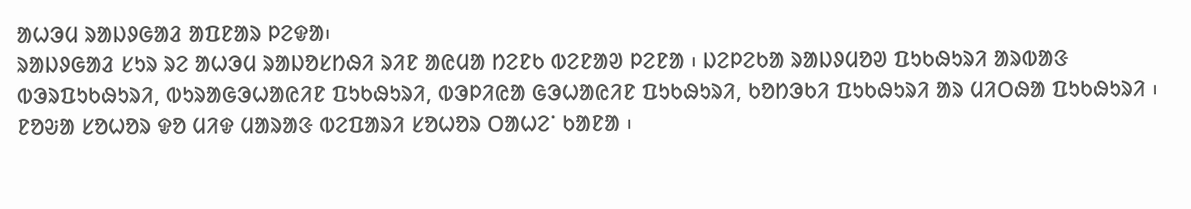ᱟᱦᱳᱢ ᱨᱟᱡᱽᱜᱟᱲ ᱟᱯᱱᱟᱨ ᱞᱮᱫᱟ᱾
ᱨᱟᱡᱽᱜᱟᱲ ᱥᱩᱨ ᱨᱮ ᱟᱦᱳᱢ ᱨᱟᱡᱚᱥᱴᱷᱤ ᱨᱤᱱ ᱟᱭᱢᱟ ᱴᱮᱱᱠ ᱵᱮᱱᱟᱣ ᱞᱮᱱᱟ ᱾ ᱡᱮᱞᱮᱠᱟ ᱨᱟᱡᱽᱢᱚᱣ ᱯᱩᱠᱷᱩᱨᱤ ᱟᱨᱵᱟᱝ ᱵᱳᱨᱯᱩᱠᱷᱩᱨᱤ, ᱵᱩᱨᱟᱜᱳᱦᱟᱭᱤᱱ ᱯᱩᱠᱷᱩᱨᱤ, ᱵᱳᱞᱤᱭᱟ ᱜᱳᱦᱟᱭᱤᱱ ᱯᱩᱠᱷᱩᱨᱤ, ᱠᱚᱴᱳᱠᱤ ᱯᱩᱠᱷᱩᱨᱤ ᱟᱨ ᱢᱤᱛᱷᱟ ᱯᱩᱠᱷᱩᱨᱤ ᱾ ᱱᱚᱶᱟ ᱥᱚᱦᱚᱨ ᱫᱚ ᱢᱤᱫ ᱢᱟᱨᱟᱝ ᱵᱮᱯᱟᱨᱤ ᱥᱚᱦᱚᱨ ᱛᱟᱦᱮᱸ ᱠᱟᱱᱟ ᱾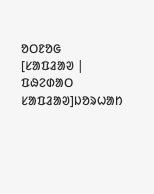ᱚᱛᱱᱚᱜ
[ᱥᱟᱯᱲᱟᱣ | ᱯᱷᱮᱰᱟᱛ ᱥᱟᱯᱲᱟᱣ]ᱡᱚᱨᱦᱟᱴ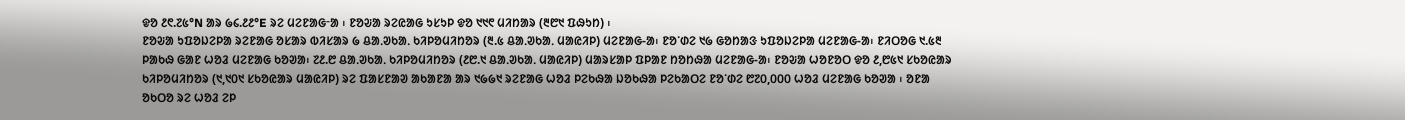ᱫᱚ ᱒᱖.᱗᱕°N ᱟᱨ ᱙᱔.᱒᱒°E ᱨᱮ ᱢᱮᱱᱟᱜᱼᱟ ᱾ ᱱᱚᱶᱟ ᱨᱮᱭᱟᱜ ᱩᱥᱩᱞ ᱫᱚ ᱑᱑᱖ ᱢᱤᱴᱟᱨ (᱓᱘᱑ ᱯᱷᱩᱴ) ᱾
ᱱᱚᱶᱟ ᱩᱯᱚᱡᱮᱞᱟ ᱨᱮᱱᱟᱜ ᱚᱥᱟᱨ ᱵᱤᱥᱟᱨ ᱙ ᱪᱟᱹᱣᱠᱟᱹ ᱠᱤᱞᱚᱢᱤᱴᱚᱨ (᱓.᱕ ᱪᱟᱹᱣᱠᱟᱹ ᱢᱟᱭᱤᱞ) ᱢᱮᱱᱟᱜ-ᱟ᱾ ᱱᱚᱸᱰᱮ ᱑᱙ ᱜᱚᱴᱟᱝ ᱩᱯᱚᱡᱮᱞᱟ ᱢᱮᱱᱟᱜ-ᱟ᱾ ᱱᱤᱛᱚᱜ ᱑.᱕᱓ ᱞᱟᱠᱷ ᱜᱟᱱ ᱦᱚᱲ ᱢᱮᱱᱟᱜ ᱠᱚᱣᱟ᱾ ᱗᱒.᱘ ᱪᱟᱹᱣᱠᱟᱹ ᱠᱤᱞᱚᱢᱤᱴᱚᱨ (᱒᱘.᱑ ᱪᱟᱹᱣᱠᱟᱹ ᱢᱟᱭᱤᱞ) ᱢᱟᱨᱥᱟᱞ ᱯᱞᱟᱱ ᱴᱚᱴᱷᱟ ᱢᱮᱱᱟᱜ-ᱟ᱾ ᱱᱚᱶᱟ ᱦᱚᱱᱚᱛ ᱫᱚ ᱒,᱘᱕᱑ ᱥᱠᱚᱭᱟᱨ ᱠᱤᱞᱚᱢᱤᱴᱚᱨ (᱑,᱑᱐᱑ ᱥᱠᱚᱭᱟᱨ ᱢᱟᱭᱤᱞ) ᱨᱮ ᱯᱟᱥᱱᱟᱣ ᱟᱠᱟᱱᱟ ᱟᱨ ᱑᱙᱙᱑ ᱨᱮᱱᱟᱜ ᱦᱚᱲ ᱞᱮᱠᱷᱟ ᱡᱚᱠᱷᱟ ᱞᱮᱠᱟᱛᱮ ᱱᱚᱸᱰᱮ ᱘᱗᱐,᱐᱐᱐ ᱦᱚᱲ ᱢᱮᱱᱟᱜ ᱠᱚᱣᱟ ᱾ ᱚᱱᱟ ᱚᱠᱛᱚ ᱨᱮ ᱦᱚᱲ ᱮᱞ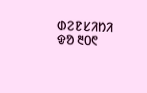ᱰᱮᱱᱥᱤᱴᱤ ᱫᱚ ᱓᱐᱖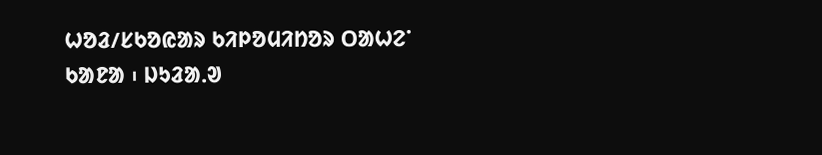ᱦᱚᱲ/ᱥᱠᱚᱭᱟᱨ ᱠᱤᱞᱚᱢᱤᱴᱚᱨ ᱛᱟᱦᱮᱸ ᱠᱟᱱᱟ ᱾ ᱡᱩᱲᱟᱹᱣ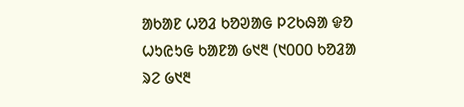ᱟᱠᱟᱱ ᱦᱚᱲ ᱠᱚᱣᱟᱜ ᱞᱮᱠᱷᱟ ᱫᱚ ᱦᱩᱭᱩᱜ ᱠᱟᱱᱟ ᱙᱑᱓ (᱑᱐᱐᱐ ᱠᱚᱲᱟ ᱨᱮ ᱙᱑᱓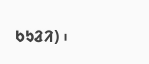ᱠᱩᱲᱤ) ᱾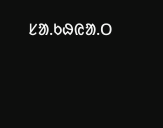ᱥᱟ.ᱠᱷᱭᱟ.ᱛ